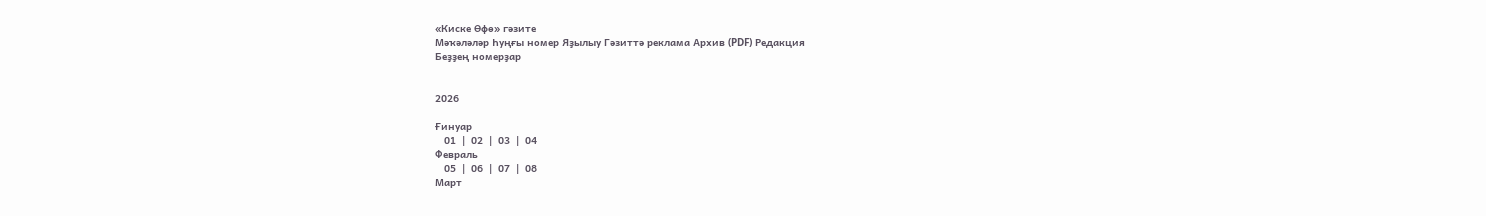«Киске Өфө» гәзите
Мәҡәләләр Һуңғы номер Яҙылыу Гәзиттә реклама Архив (PDF) Редакция
Беҙҙең номерҙар


2026

Ғинуар
   01  |  02  |  03  |  04
Февраль
   05  |  06  |  07  |  08
Март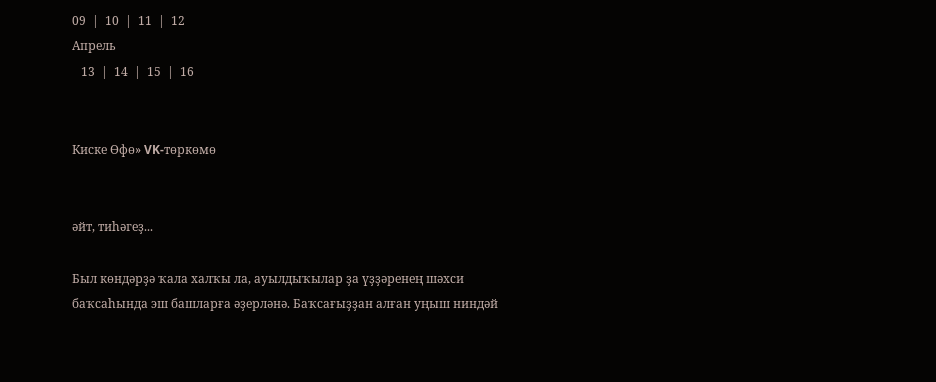09  |  10  |  11  |  12
Апрель
   13  |  14  |  15  |  16


Киске Өфө» VK-төркөмө


әйт, тиһәгеҙ...

Был көндәрҙә ҡала халҡы ла, ауылдыҡылар ҙа үҙҙәренең шәхси баҡсаһында эш башларға әҙерләнә. Баҡсағыҙҙан алған уңыш ниндәй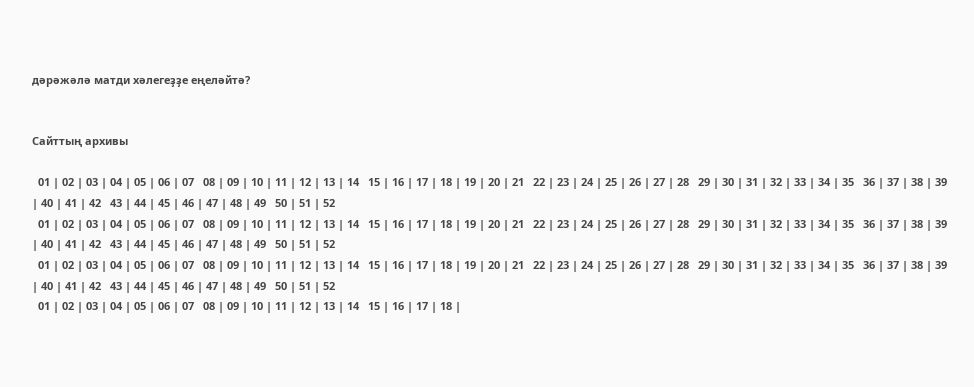дәрәжәлә матди хәлегеҙҙе еңеләйтә?


Сайттың архивы

  01 | 02 | 03 | 04 | 05 | 06 | 07   08 | 09 | 10 | 11 | 12 | 13 | 14   15 | 16 | 17 | 18 | 19 | 20 | 21   22 | 23 | 24 | 25 | 26 | 27 | 28   29 | 30 | 31 | 32 | 33 | 34 | 35   36 | 37 | 38 | 39 | 40 | 41 | 42   43 | 44 | 45 | 46 | 47 | 48 | 49   50 | 51 | 52
  01 | 02 | 03 | 04 | 05 | 06 | 07   08 | 09 | 10 | 11 | 12 | 13 | 14   15 | 16 | 17 | 18 | 19 | 20 | 21   22 | 23 | 24 | 25 | 26 | 27 | 28   29 | 30 | 31 | 32 | 33 | 34 | 35   36 | 37 | 38 | 39 | 40 | 41 | 42   43 | 44 | 45 | 46 | 47 | 48 | 49   50 | 51 | 52
  01 | 02 | 03 | 04 | 05 | 06 | 07   08 | 09 | 10 | 11 | 12 | 13 | 14   15 | 16 | 17 | 18 | 19 | 20 | 21   22 | 23 | 24 | 25 | 26 | 27 | 28   29 | 30 | 31 | 32 | 33 | 34 | 35   36 | 37 | 38 | 39 | 40 | 41 | 42   43 | 44 | 45 | 46 | 47 | 48 | 49   50 | 51 | 52
  01 | 02 | 03 | 04 | 05 | 06 | 07   08 | 09 | 10 | 11 | 12 | 13 | 14   15 | 16 | 17 | 18 |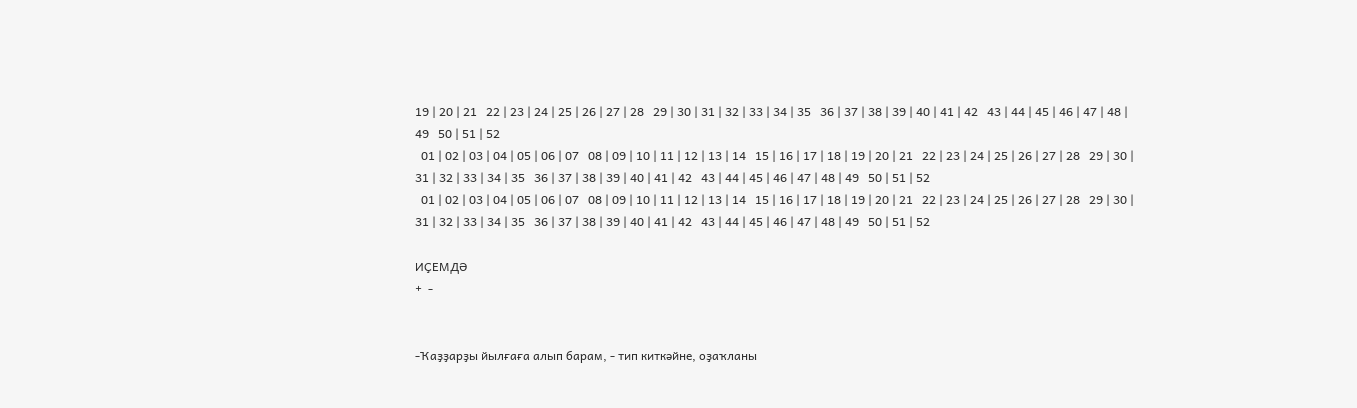19 | 20 | 21   22 | 23 | 24 | 25 | 26 | 27 | 28   29 | 30 | 31 | 32 | 33 | 34 | 35   36 | 37 | 38 | 39 | 40 | 41 | 42   43 | 44 | 45 | 46 | 47 | 48 | 49   50 | 51 | 52
  01 | 02 | 03 | 04 | 05 | 06 | 07   08 | 09 | 10 | 11 | 12 | 13 | 14   15 | 16 | 17 | 18 | 19 | 20 | 21   22 | 23 | 24 | 25 | 26 | 27 | 28   29 | 30 | 31 | 32 | 33 | 34 | 35   36 | 37 | 38 | 39 | 40 | 41 | 42   43 | 44 | 45 | 46 | 47 | 48 | 49   50 | 51 | 52
  01 | 02 | 03 | 04 | 05 | 06 | 07   08 | 09 | 10 | 11 | 12 | 13 | 14   15 | 16 | 17 | 18 | 19 | 20 | 21   22 | 23 | 24 | 25 | 26 | 27 | 28   29 | 30 | 31 | 32 | 33 | 34 | 35   36 | 37 | 38 | 39 | 40 | 41 | 42   43 | 44 | 45 | 46 | 47 | 48 | 49   50 | 51 | 52

ИҪЕМДӘ
+  -


-Ҡаҙҙарҙы йылғаға алып барам, - тип киткәйне, оҙаҡланы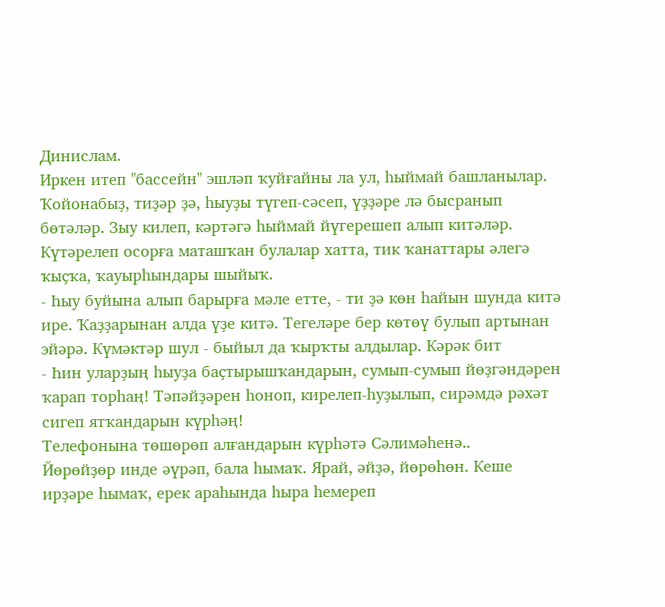Динислам.
Иркен итеп "бассейн" эшләп ҡуйғайны ла ул, һыймай башланылар. Ҡойонабыҙ, тиҙәр ҙә, һыуҙы түгеп-сәсеп, үҙҙәре лә бысранып бөтәләр. Зыу килеп, кәртәгә һыймай йүгерешеп алып китәләр. Күтәрелеп осорға маташҡан булалар хатта, тик ҡанаттары әлегә ҡыҫҡа, ҡауырһындары шыйыҡ.
- Һыу буйына алып барырға мәле етте, - ти ҙә көн һайын шунда китә ире. Ҡаҙҙарынан алда үҙе китә. Тегеләре бер көтөү булып артынан эйәрә. Күмәктәр шул - быйыл да ҡырҡты алдылар. Кәрәк бит
- Һин уларҙың һыуҙа баҫтырышҡандарын, сумып-сумып йөҙгәндәрен ҡарап торһаң! Тәпәйҙәрен һоноп, кирелеп-һуҙылып, сирәмдә рәхәт сигеп ятҡандарын күрһәң!
Телефонына төшөрөп алғандарын күрһәтә Сәлимәһенә..
Йөрөйҙөр инде әүрәп, бала һымаҡ. Ярай, әйҙә, йөрөһөн. Кеше ирҙәре һымаҡ, ерек араһында һыра һемереп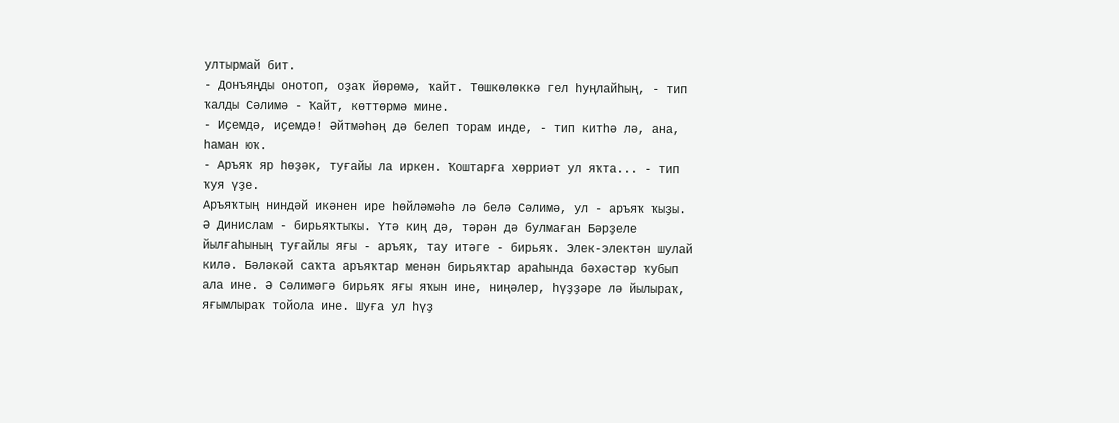ултырмай бит.
- Донъяңды онотоп, оҙаҡ йөрөмә, ҡайт. Төшкөлөккә гел һуңлайһың, - тип ҡалды Сәлимә - Ҡайт, көттөрмә мине.
- Иҫемдә, иҫемдә! Әйтмәһәң дә белеп торам инде, - тип китһә лә, ана, һаман юҡ.
- Аръяҡ яр һөҙәк, туғайы ла иркен. Ҡоштарға хөрриәт ул яҡта... - тип ҡуя үҙе.
Аръяҡтың ниндәй икәнен ире һөйләмәһә лә белә Сәлимә, ул - аръяҡ ҡыҙы. Ә Динислам - бирьяҡтыҡы. Үтә киң дә, тәрән дә булмаған Бәрҙеле йылғаһының туғайлы яғы - аръяҡ, тау итәге - бирьяҡ. Элек-электән шулай килә. Бәләкәй саҡта аръяҡтар менән бирьяҡтар араһында бәхәстәр ҡубып ала ине. Ә Сәлимәгә бирьяҡ яғы яҡын ине, ниңәлер, һүҙҙәре лә йылыраҡ, яғымлыраҡ тойола ине. Шуға ул һүҙ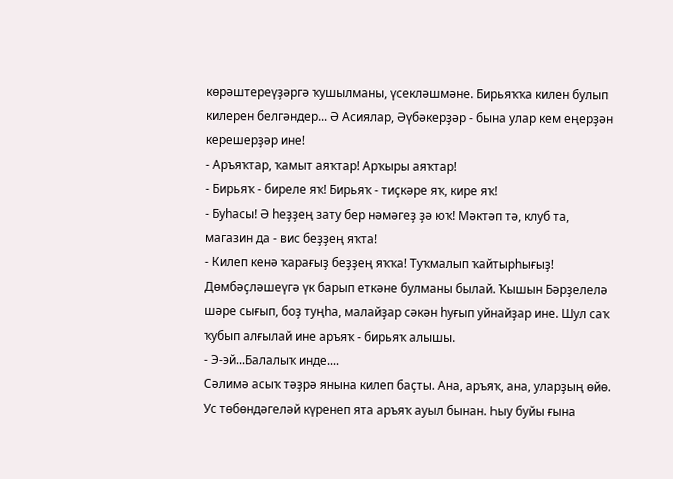көрәштереүҙәргә ҡушылманы, үсекләшмәне. Бирьяҡҡа килен булып килерен белгәндер... Ә Асиялар, Әүбәкерҙәр - бына улар кем еңерҙән керешерҙәр ине!
- Аръяҡтар, ҡамыт аяҡтар! Арҡыры аяҡтар!
- Бирьяҡ - биреле яҡ! Бирьяҡ - тиҫкәре яҡ, кире яҡ!
- Буһасы! Ә һеҙҙең зату бер нәмәгеҙ ҙә юҡ! Мәктәп тә, клуб та, магазин да - вис беҙҙең яҡта!
- Килеп кенә ҡарағыҙ беҙҙең яҡҡа! Туҡмалып ҡайтырһығыҙ!
Дөмбәҫләшеүгә үк барып еткәне булманы былай. Ҡышын Бәрҙелелә шәре сығып, боҙ туңһа, малайҙар сәкән һуғып уйнайҙар ине. Шул саҡ ҡубып алғылай ине аръяҡ - бирьяҡ алышы.
- Э-эй...Балалыҡ инде....
Сәлимә асыҡ тәҙрә янына килеп баҫты. Ана, аръяҡ, ана, уларҙың өйө. Ус төбөндәгеләй күренеп ята аръяҡ ауыл бынан. Һыу буйы ғына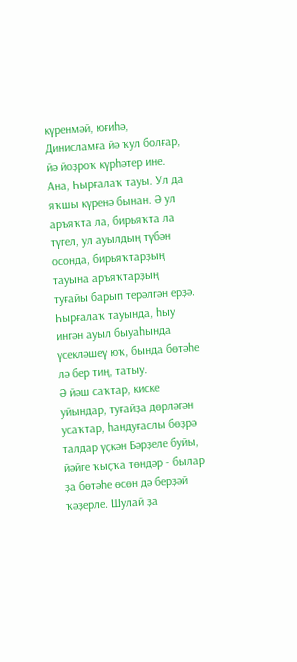күренмәй, юғиһә, Динисламға йә ҡул болғар, йә йоҙроҡ күрһәтер ине.
Ана, Һырғалаҡ тауы. Ул да яҡшы күренә бынан. Ә ул аръяҡта ла, бирьяҡта ла түгел, ул ауылдың түбән осонда, бирьяҡтарҙың тауына аръяҡтарҙың туғайы барып терәлгән ерҙә. Һырғалаҡ тауында, һыу ингән ауыл быуаһында үсекләшеү юҡ, бында бөтәһе лә бер тиң, татыу.
Ә йәш саҡтар, киске уйындар, туғайҙа дөрләгән усаҡтар, һандуғаслы бөҙрә талдар үҫкән Бәрҙеле буйы, йәйге ҡыҫҡа төндәр - былар ҙа бөтәһе өсөн дә берҙәй ҡәҙерле. Шулай ҙа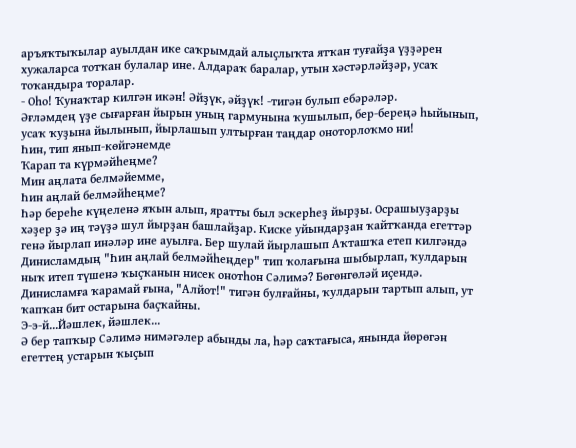аръяҡтыҡылар ауылдан ике саҡрымдай алыҫлыҡта ятҡан туғайҙа үҙҙәрен хужаларса тотҡан булалар ине. Алдараҡ баралар, утын хәстәрләйҙәр, усаҡ тоҡандыра торалар.
- Оһо! Ҡунаҡтар килгән икән! Әйҙүк, әйҙүк! -тигән булып ебәрәләр.
Әғләмдең үҙе сығарған йырын уның гармунына ҡушылып, бер-береңә һыйынып, усаҡ ҡуҙына йылынып, йырлашып ултырған таңдар оноторлоҡмо ни!
Һин, тип янып-көйгәнемде
Ҡарап та күрмәйһеңме?
Мин аңлата белмәйемме,
Һин аңлай белмәйһеңме?
Һәр береһе күңеленә яҡын алып, яратты был эскерһеҙ йырҙы. Осрашыуҙарҙы хәҙер ҙә иң тәүҙә шул йырҙан башлайҙар. Киске уйындарҙан ҡайтҡанда егеттәр генә йырлап инәләр ине ауылға. Бер шулай йырлашып Аҡташҡа етеп килгәндә Динисламдың "Һин аңлай белмәйһеңдер" тип ҡолағына шыбырлап, ҡулдарын ныҡ итеп түшенә ҡыҫҡанын нисек онотһон Сәлимә? Бөгөнгөләй иҫендә. Динисламға ҡарамай ғына, "Алйот!" тигән булғайны, ҡулдарын тартып алып, ут ҡапҡан бит остарына баҫҡайны.
Э-э-й...Йәшлек, йәшлек...
Ә бер тапҡыр Сәлимә нимәгәлер абынды ла, һәр саҡтағыса, янында йөрөгән егеттең устарын ҡыҫып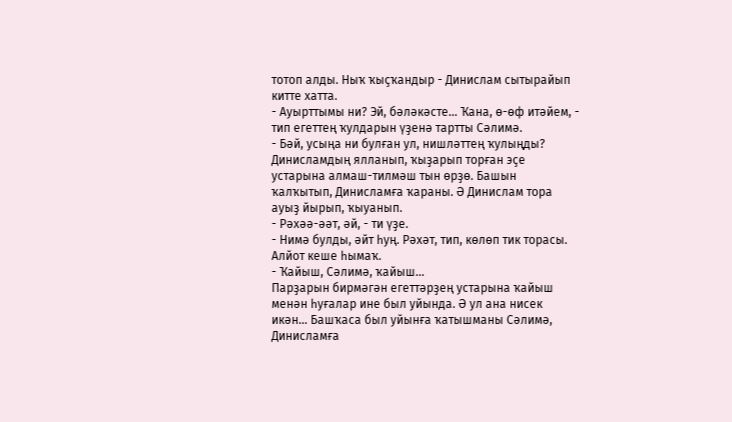тотоп алды. Ныҡ ҡыҫҡандыр - Динислам сытырайып китте хатта.
- Ауырттымы ни? Эй, бәләкәсте... Ҡана, ө-өф итәйем, - тип егеттең ҡулдарын үҙенә тартты Сәлимә.
- Бәй, усыңа ни булған ул, нишләттең ҡулыңды?
Динисламдың ялланып, ҡыҙарып торған эҫе устарына алмаш-тилмәш тын өрҙө. Башын ҡалҡытып, Динисламға ҡараны. Ә Динислам тора ауыҙ йырып, ҡыуанып.
- Рәхәә-әәт, әй, - ти үҙе.
- Нимә булды, әйт һуң. Рәхәт, тип, көлөп тик торасы. Алйот кеше һымаҡ.
- Ҡайыш, Сәлимә, ҡайыш...
Парҙарын бирмәгән егеттәрҙең устарына ҡайыш менән һуғалар ине был уйында. Ә ул ана нисек икән... Башҡаса был уйынға ҡатышманы Сәлимә, Динисламға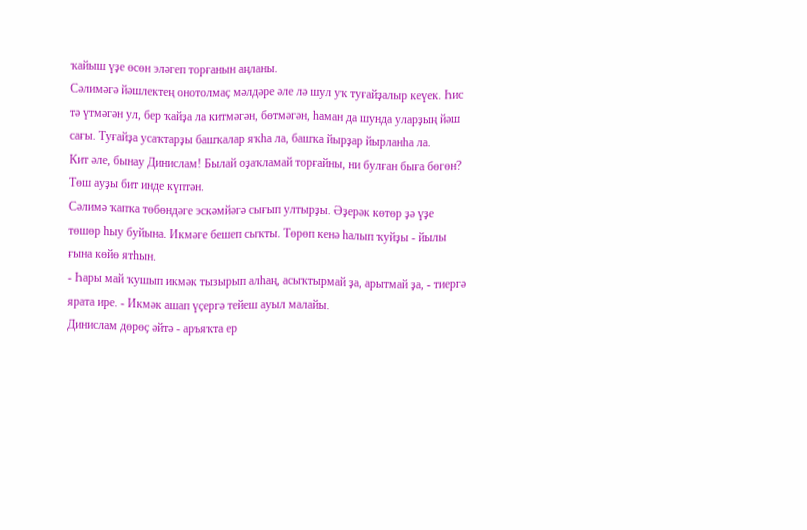ҡайыш үҙе өсөн эләгеп торғанын аңланы.
Сәлимәгә йәшлектең онотолмаҫ мәлдәре әле лә шул уҡ туғайҙалыр кеүек. Һис тә үтмәгән ул, бер ҡайҙа ла китмәгән, бөтмәгән, һаман да шунда уларҙың йәш сағы. Туғайҙа усаҡтарҙы башҡалар яҡһа ла, башҡа йырҙар йырланһа ла.
Кит әле, бынау Динислам! Былай оҙаҡламай торғайны, ни булған быға бөгөн? Төш ауҙы бит инде күптән.
Сәлимә ҡапҡа төбөндәге эскәмйәгә сығып ултырҙы. Әҙерәк көтөр ҙә үҙе төшөр һыу буйына. Икмәге бешеп сыҡты. Төрөп кенә һалып ҡуйҙы - йылы ғына көйө ятһын.
- Һары май ҡушып икмәк тызырып алһаң, асыҡтырмай ҙа, арытмай ҙа, - тиергә ярата ире. - Икмәк ашап үҫергә тейеш ауыл малайы.
Динислам дөрөҫ әйтә - аръяҡта ер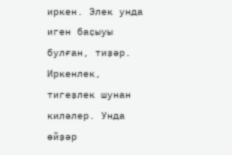иркен. Элек унда иген баҫыуы булған, тиҙәр. Иркенлек, тигеҙлек шунан киләлер. Унда өйҙәр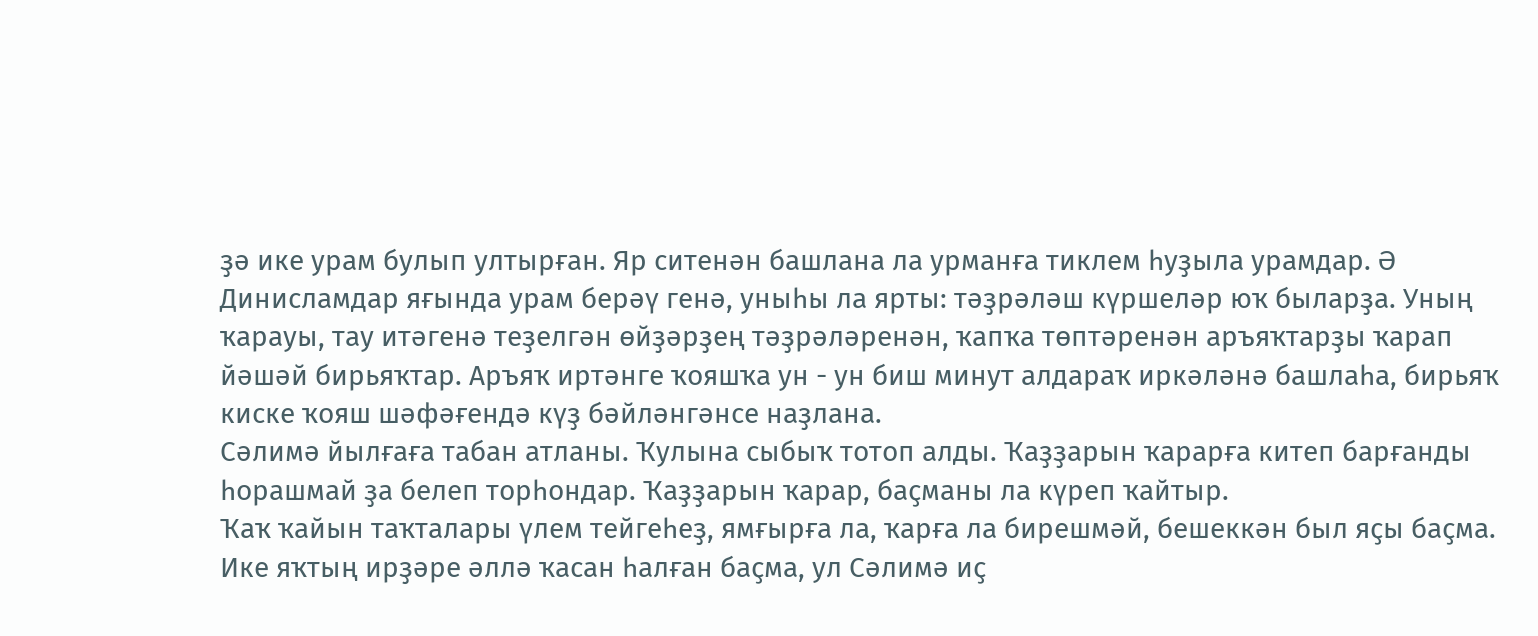ҙә ике урам булып ултырған. Яр ситенән башлана ла урманға тиклем һуҙыла урамдар. Ә Динисламдар яғында урам берәү генә, уныһы ла ярты: тәҙрәләш күршеләр юҡ быларҙа. Уның ҡарауы, тау итәгенә теҙелгән өйҙәрҙең тәҙрәләренән, ҡапҡа төптәренән аръяҡтарҙы ҡарап йәшәй бирьяҡтар. Аръяҡ иртәнге ҡояшҡа ун - ун биш минут алдараҡ иркәләнә башлаһа, бирьяҡ киске ҡояш шәфәғендә күҙ бәйләнгәнсе наҙлана.
Сәлимә йылғаға табан атланы. Ҡулына сыбыҡ тотоп алды. Ҡаҙҙарын ҡарарға китеп барғанды һорашмай ҙа белеп торһондар. Ҡаҙҙарын ҡарар, баҫманы ла күреп ҡайтыр.
Ҡаҡ ҡайын таҡталары үлем тейгеһеҙ, ямғырға ла, ҡарға ла бирешмәй, бешеккән был яҫы баҫма. Ике яҡтың ирҙәре әллә ҡасан һалған баҫма, ул Сәлимә иҫ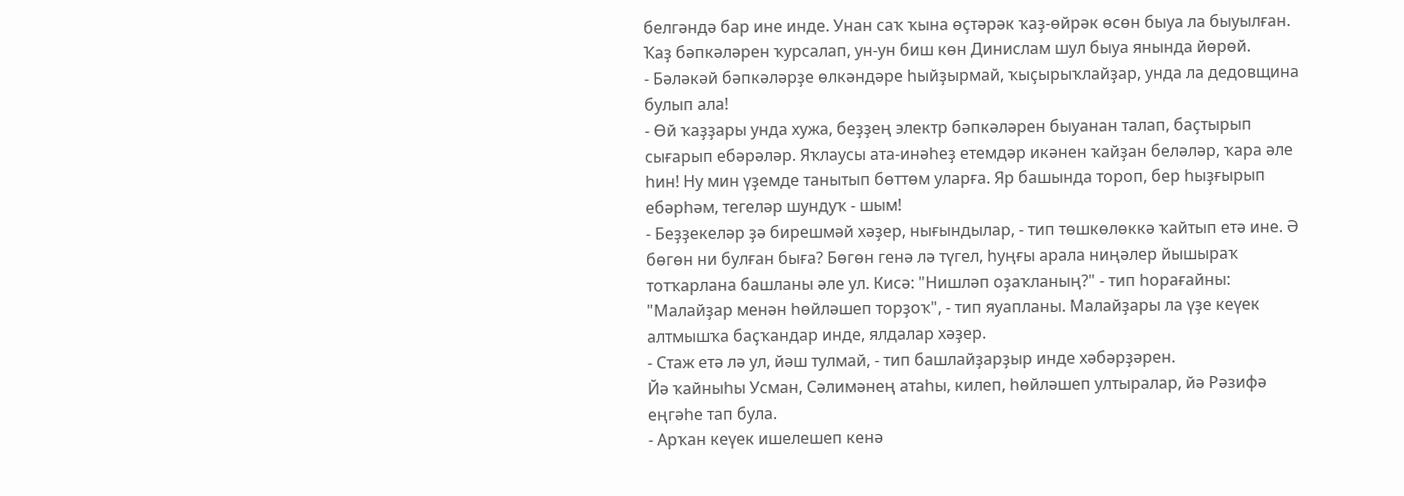белгәндә бар ине инде. Унан саҡ ҡына өҫтәрәк ҡаҙ-өйрәк өсөн быуа ла быуылған. Ҡаҙ бәпкәләрен ҡурсалап, ун-ун биш көн Динислам шул быуа янында йөрөй.
- Бәләкәй бәпкәләрҙе өлкәндәре һыйҙырмай, ҡыҫырыҡлайҙар, унда ла дедовщина булып ала!
- Өй ҡаҙҙары унда хужа, беҙҙең электр бәпкәләрен быуанан талап, баҫтырып сығарып ебәрәләр. Яҡлаусы ата-инәһеҙ етемдәр икәнен ҡайҙан беләләр, ҡара әле һин! Ну мин үҙемде танытып бөттөм уларға. Яр башында тороп, бер һыҙғырып ебәрһәм, тегеләр шундуҡ - шым!
- Беҙҙекеләр ҙә бирешмәй хәҙер, нығындылар, - тип төшкөлөккә ҡайтып етә ине. Ә бөгөн ни булған быға? Бөгөн генә лә түгел, һуңғы арала ниңәлер йышыраҡ тотҡарлана башланы әле ул. Кисә: "Нишләп оҙаҡланың?" - тип һорағайны: "Малайҙар менән һөйләшеп торҙоҡ", - тип яуапланы. Малайҙары ла үҙе кеүек алтмышҡа баҫҡандар инде, ялдалар хәҙер.
- Стаж етә лә ул, йәш тулмай, - тип башлайҙарҙыр инде хәбәрҙәрен.
Йә ҡайныһы Усман, Сәлимәнең атаһы, килеп, һөйләшеп ултыралар, йә Рәзифә еңгәһе тап була.
- Арҡан кеүек ишелешеп кенә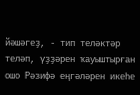йәшәгеҙ, - тип теләктәр теләп, үҙҙәрен ҡауыштырған ошо Рәзифә еңгәләрен икеһе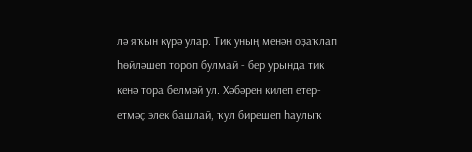лә яҡын күрә улар. Тик уның менән оҙаҡлап һөйләшеп тороп булмай - бер урында тик кенә тора белмәй ул. Хәбәрен килеп етер-етмәҫ элек башлай, ҡул бирешеп һаулыҡ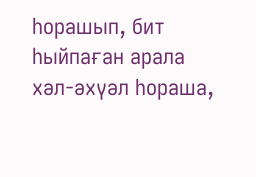һорашып, бит һыйпаған арала хәл-әхүәл һораша,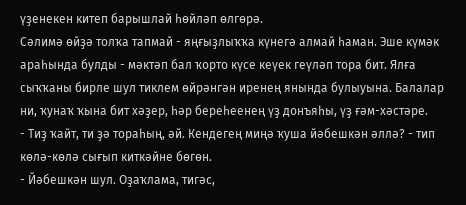үҙенекен китеп барышлай һөйләп өлгөрә.
Сәлимә өйҙә толҡа тапмай - яңғыҙлыҡҡа күнегә алмай һаман. Эше күмәк араһында булды - мәктәп бал ҡорто күсе кеүек геүләп тора бит. Ялға сыҡҡаны бирле шул тиклем өйрәнгән иренең янында булыуына. Балалар ни, ҡунаҡ ҡына бит хәҙер, һәр береһеенең үҙ донъяһы, үҙ ғәм-хәстәре.
- Тиҙ ҡайт, ти ҙә тораһың, әй. Кендегең миңә ҡуша йәбешкән әллә? - тип көлә-көлә сығып киткәйне бөгөн.
- Йәбешкән шул. Оҙаҡлама, тигәс,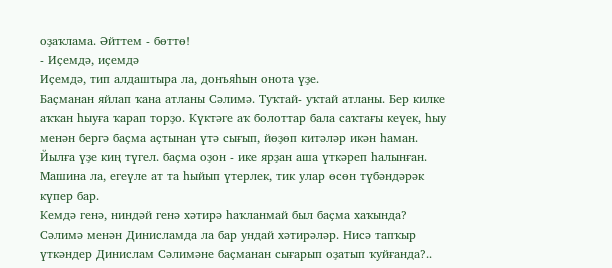оҙаҡлама. Әйттем - бөттө!
- Иҫемдә, иҫемдә
Иҫемдә, тип алдаштыра ла, донъяһын онота үҙе.
Баҫманан яйлап ҡана атланы Сәлимә. Туҡтай- уҡтай атланы. Бер килке аҡҡан һыуға ҡарап торҙо. Күктәге аҡ болоттар бала саҡтағы кеүек, һыу менән бергә баҫма аҫтынан үтә сығып, йөҙөп китәләр икән һаман.
Йылға үҙе киң түгел. баҫма оҙон - ике ярҙан аша үткәреп һалынған. Машина ла, егеүле ат та һыйып үтерлек, тик улар өсөн түбәндәрәк күпер бар.
Кемдә генә, ниндәй генә хәтирә һаҡланмай был баҫма хаҡында? Сәлимә менән Динисламда ла бар ундай хәтирәләр. Нисә тапҡыр үткәндер Динислам Сәлимәне баҫманан сығарып оҙатып ҡуйғанда?..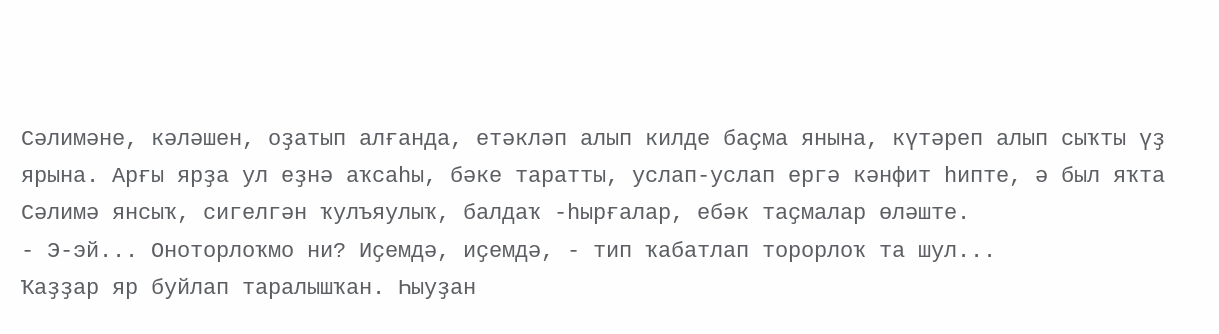Сәлимәне, кәләшен, оҙатып алғанда, етәкләп алып килде баҫма янына, күтәреп алып сыҡты үҙ ярына. Арғы ярҙа ул еҙнә аҡсаһы, бәке таратты, услап-услап ергә кәнфит һипте, ә был яҡта Сәлимә янсыҡ, сигелгән ҡулъяулыҡ, балдаҡ -һырғалар, ебәк таҫмалар өләште.
- Э-эй... Оноторлоҡмо ни? Иҫемдә, иҫемдә, - тип ҡабатлап торорлоҡ та шул...
Ҡаҙҙар яр буйлап таралышҡан. Һыуҙан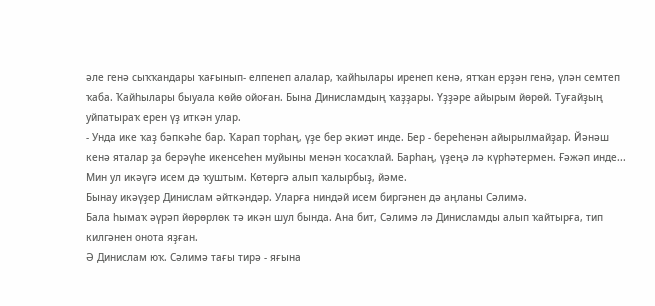әле генә сыҡҡандары ҡағынып- елпенеп алалар, ҡайһылары иренеп кенә, ятҡан ерҙән генә, үлән семтеп ҡаба. Ҡайһылары быуала көйө ойоған. Бына Динисламдың ҡаҙҙары. Үҙҙәре айырым йөрөй. Туғайҙың уйпатыраҡ ерен үҙ иткән улар.
- Унда ике ҡаҙ бәпкәһе бар. Ҡарап торһаң, үҙе бер әкиәт инде. Бер - береһенән айырылмайҙар. Йәнәш кенә яталар ҙа берәүһе икенсеһен муйыны менән ҡосаҡлай. Барһаң, үҙеңә лә күрһәтермен. Ғәжәп инде... Мин ул икәүгә исем дә ҡуштым. Көтөргә алып ҡалырбыҙ, йәме.
Бынау икәүҙер Динислам әйткәндәр. Уларға ниндәй исем биргәнен дә аңланы Сәлимә.
Бала һымаҡ әүрәп йөрөрлөк тә икән шул бында. Ана бит, Сәлимә лә Динисламды алып ҡайтырға, тип килгәнен онота яҙған.
Ә Динислам юҡ. Сәлимә тағы тирә - яғына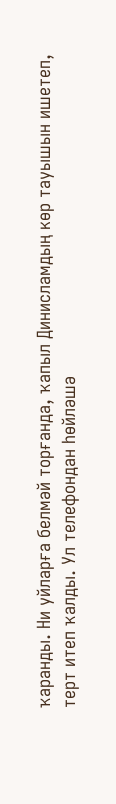ҡаранды. Ни уйларға белмәй торғанда, ҡапыл Динисламдың көр тауышын ишетеп, терт итеп ҡалды. Ул телефондан һөйләшә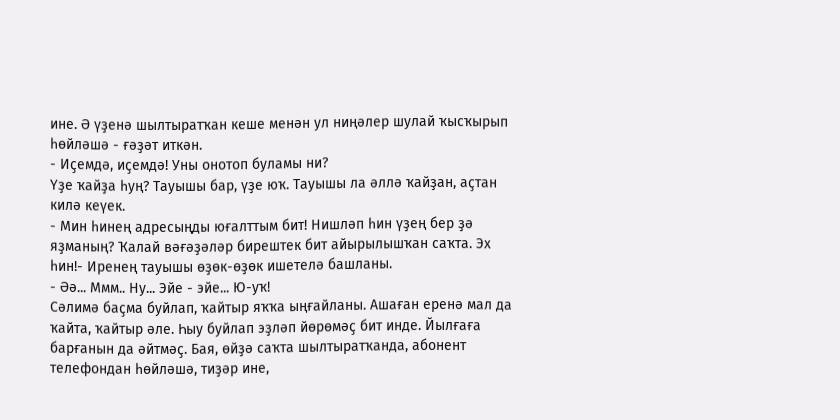ине. Ә үҙенә шылтыратҡан кеше менән ул ниңәлер шулай ҡысҡырып һөйләшә - ғәҙәт иткән.
- Иҫемдә, иҫемдә! Уны онотоп буламы ни?
Үҙе ҡайҙа һуң? Тауышы бар, үҙе юҡ. Тауышы ла әллә ҡайҙан, аҫтан килә кеүек.
- Мин һинең адресыңды юғалттым бит! Нишләп һин үҙең бер ҙә яҙманың? Ҡалай вәғәҙәләр бирештек бит айырылышҡан саҡта. Эх һин!- Иренең тауышы өҙөк-өҙөк ишетелә башланы.
- Әә... Ммм.. Ну... Эйе - эйе... Ю-уҡ!
Сәлимә баҫма буйлап, ҡайтыр яҡҡа ыңғайланы. Ашаған еренә мал да ҡайта, ҡайтыр әле. Һыу буйлап эҙләп йөрөмәҫ бит инде. Йылғаға барғанын да әйтмәҫ. Бая, өйҙә саҡта шылтыратҡанда, абонент телефондан һөйләшә, тиҙәр ине,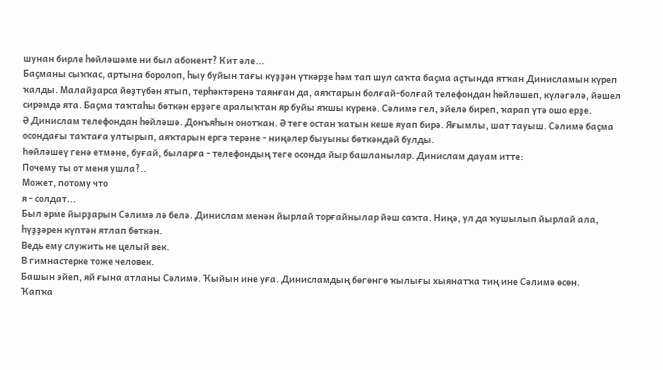шунан бирле һөйләшәме ни был абонент? Кит әле...
Баҫманы сыҡҡас, артына боролоп, һыу буйын тағы күҙҙән үткәрҙе һәм тап шул саҡта баҫма аҫтында ятҡан Динисламын күреп ҡалды. Малайҙарса йөҙтүбән ятып, терһәктәренә таянған да, аяҡтарын болғай-болғай телефондан һөйләшеп, күләгәлә, йәшел сирәмдә ята. Баҫма таҡтаһы бөткән ерҙәге аралыҡтан яр буйы яҡшы күренә. Сәлимә гел, эйелә биреп, ҡарап үтә ошо ерҙе.
Ә Динислам телефондан һөйләшә. Донъяһын онотҡан. Ә теге остан ҡатын кеше яуап бирә. Яғымлы, шат тауыш. Сәлимә баҫма осондағы таҡтаға ултырып, аяҡтарын ергә терәне - ниңәлер быуыны бөткәндәй булды.
Һөйләшеү генә етмәне, буғай, быларға - телефондың теге осонда йыр башланылар. Динислам дауам итте:
Почему ты от меня ушла?..
Может, потому что
я - солдат...
Был әрме йырҙарын Сәлимә лә белә. Динислам менән йырлай торғайнылар йәш саҡта. Ниңә, ул да ҡушылып йырлай ала, һүҙҙәрен күптән ятлап бөткән.
Ведь ему служить не целый век.
В гимнастерке тоже человек.
Башын эйеп, яй ғына атланы Сәлимә. Ҡыйын ине уға. Динисламдың бөгөнгө ҡылығы хыянатҡа тиң ине Сәлимә өсөн.
Ҡапҡа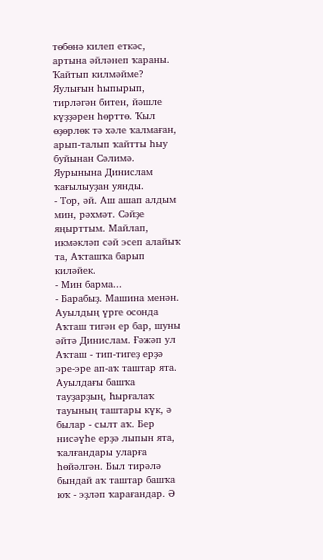төбөнә килеп еткәс, артына әйләнеп ҡараны. Ҡайтып килмәйме? Яулығын һыпырып, тирләгән битен, йәшле күҙҙәрен һөрттө. Ҡыл өҙөрлөк тә хәле ҡалмаған, арып-талып ҡайтты һыу буйынан Сәлимә.
Яурынына Динислам ҡағылыуҙан уянды.
- Тор, әй. Аш ашап алдым мин, рәхмәт. Сәйҙе яңырттым. Майлап, икмәкләп сәй эсеп алайыҡ та, Аҡташҡа барып киләйек.
- Мин барма...
- Барабыҙ. Машина менән.
Ауылдың үрге осонда Аҡташ тигән ер бар, шуны әйтә Динислам. Ғәжәп ул Аҡташ - тип-тигеҙ ерҙә эре-эре ап-аҡ таштар ята. Ауылдағы башҡа тауҙарҙың, Һырғалаҡ тауының таштары күк, ә былар - сылт аҡ. Бер нисәүһе ерҙә лыпын ята, ҡалғандары уларға һөйәлгән. Был тирәлә бындай аҡ таштар башҡа юҡ - эҙләп ҡарағандар. Ә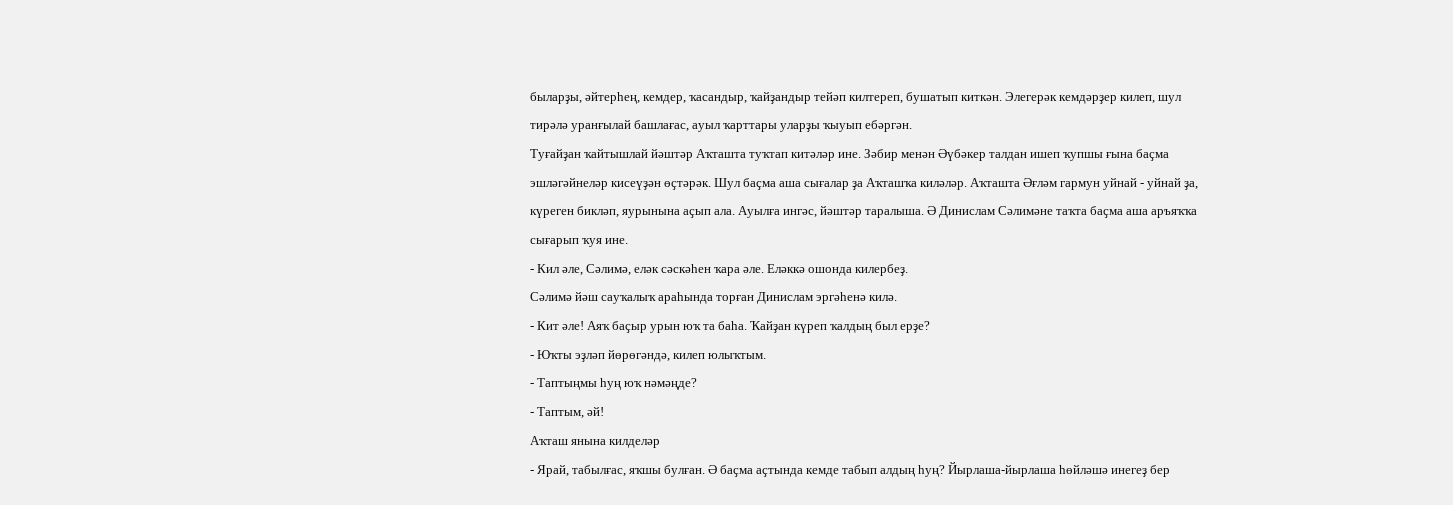быларҙы, әйтерһең, кемдер, ҡасандыр, ҡайҙандыр тейәп килтереп, бушатып киткән. Элегерәк кемдәрҙер килеп, шул тирәлә уранғылай башлағас, ауыл ҡарттары уларҙы ҡыуып ебәргән.
Туғайҙан ҡайтышлай йәштәр Аҡташта туҡтап китәләр ине. Зәбир менән Әүбәкер талдан ишеп ҡупшы ғына баҫма эшләгәйнеләр кисеүҙән өҫтәрәк. Шул баҫма аша сығалар ҙа Аҡташҡа киләләр. Аҡташта Әғләм гармун уйнай - уйнай ҙа, күреген бикләп, яурынына аҫып ала. Ауылға ингәс, йәштәр таралыша. Ә Динислам Сәлимәне таҡта баҫма аша аръяҡҡа сығарып ҡуя ине.
- Кил әле, Сәлимә, еләк сәскәһен ҡара әле. Еләккә ошонда килербеҙ.
Сәлимә йәш сауҡалыҡ араһында торған Динислам эргәһенә килә.
- Кит әле! Аяҡ баҫыр урын юҡ та баһа. Ҡайҙан күреп ҡалдың был ерҙе?
- Юҡты эҙләп йөрөгәндә, килеп юлыҡтым.
- Таптыңмы һуң юҡ нәмәңде?
- Таптым, әй!
Аҡташ янына килделәр
- Ярай, табылғас, яҡшы булған. Ә баҫма аҫтында кемде табып алдың һуң? Йырлаша-йырлаша һөйләшә инегеҙ бер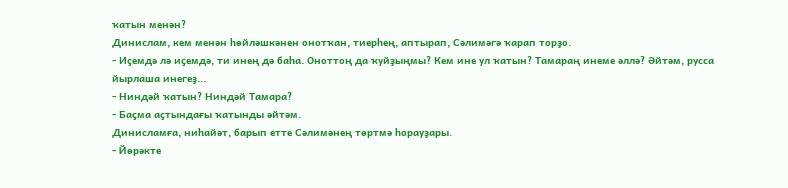ҡатын менән?
Динислам, кем менән һөйләшкәнен онотҡан, тиерһең, аптырап, Сәлимәгә ҡарап торҙо.
- Иҫемдә лә иҫемдә, ти инең дә баһа. Оноттоң да ҡуйҙыңмы? Кем ине ул ҡатын? Тамараң инеме әллә? Әйтәм, русса йырлаша инегеҙ...
- Ниндәй ҡатын? Ниндәй Тамара?
- Баҫма аҫтындағы ҡатынды әйтәм.
Динисламға, ниһайәт, барып етте Сәлимәнең төртмә һорауҙары.
- Йөрәкте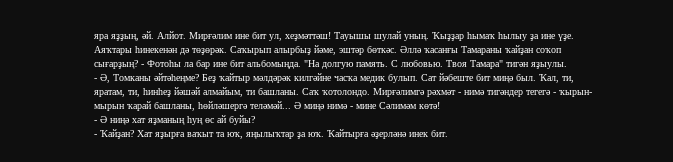яра яҙҙың, әй. Алйот. Мирғәлим ине бит ул, хеҙмәттәш! Тауышы шулай уның. Ҡыҙҙар һымаҡ һылыу ҙа ине үҙе. Аяҡтары һинекенән дә төҙөрәк. Саҡырып алырбыҙ йәме, эштәр бөткәс. Әллә ҡасанғы Тамараны ҡайҙан соҡоп сығарҙың? - Фотоһы ла бар ине бит альбомыңда. "На долгую память. С любовью. Твоя Тамара" тигән яҙыулы.
- Ә, Томканы әйтәһеңме? Беҙ ҡайтыр мәлдәрәк килгәйне часҡа медик булып. Сат йәбеште бит миңә был. Ҡал, ти, яратам, ти, һинһеҙ йәшәй алмайым, ти башланы. Саҡ ҡотолондо. Мирғәлимгә рәхмәт - нимә тигәндер тегегә - ҡырын-мырын ҡарай башланы, һөйләшергә теләмәй... Ә миңә нимә - мине Сәлимәм көтә!
- Ә ниңә хат яҙманың һуң өс ай буйы?
- Ҡайҙан? Хат яҙырға ваҡыт та юҡ, яңылыҡтар ҙа юҡ. Ҡайтырға әҙерләнә инек бит.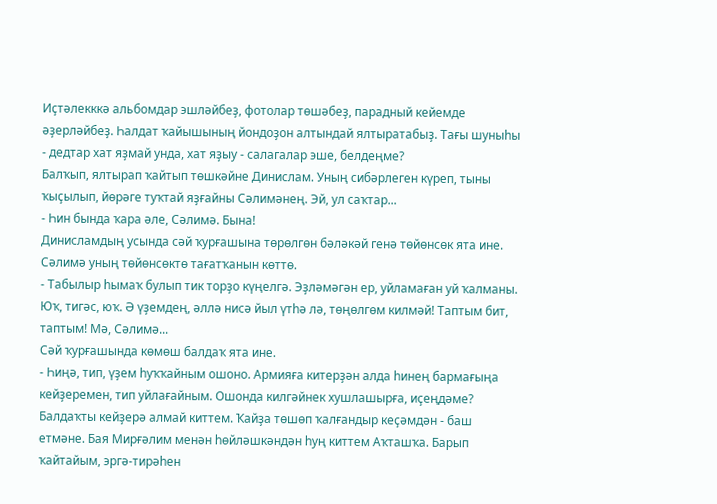Иҫтәлекккә альбомдар эшләйбеҙ, фотолар төшәбеҙ, парадный кейемде әҙерләйбеҙ. Һалдат ҡайышының йондоҙон алтындай ялтыратабыҙ. Тағы шуныһы - дедтар хат яҙмай унда, хат яҙыу - салагалар эше, белдеңме?
Балҡып, ялтырап ҡайтып төшкәйне Динислам. Уның сибәрлеген күреп, тыны ҡыҫылып, йөрәге туҡтай яҙғайны Сәлимәнең. Эй, ул саҡтар...
- Һин бында ҡара әле, Сәлимә. Бына!
Динисламдың усында сәй ҡурғашына төрөлгөн бәләкәй генә төйөнсөк ята ине. Сәлимә уның төйөнсөктө тағатҡанын көттө.
- Табылыр һымаҡ булып тик торҙо күңелгә. Эҙләмәгән ер, уйламаған уй ҡалманы. Юҡ, тигәс, юҡ. Ә үҙемдең, әллә нисә йыл үтһә лә, төңөлгөм килмәй! Таптым бит, таптым! Мә, Сәлимә...
Сәй ҡурғашында көмөш балдаҡ ята ине.
- Һиңә, тип, үҙем һуҡҡайным ошоно. Армияға китерҙән алда һинең бармағыңа кейҙеремен, тип уйлағайным. Ошонда килгәйнек хушлашырға, иҫеңдәме? Балдаҡты кейҙерә алмай киттем. Ҡайҙа төшөп ҡалғандыр кеҫәмдән - баш етмәне. Бая Мирғәлим менән һөйләшкәндән һуң киттем Аҡташҡа. Барып ҡайтайым, эргә-тирәһен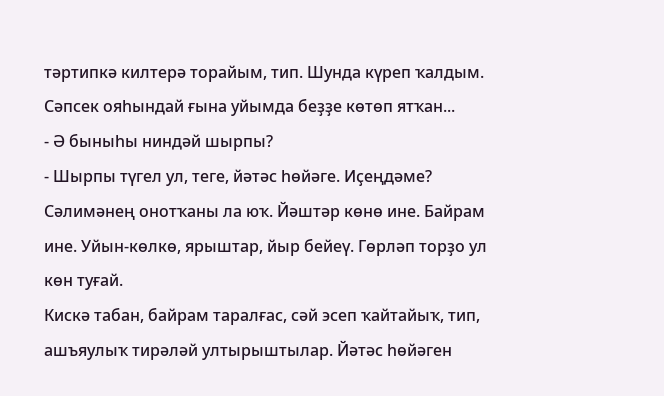тәртипкә килтерә торайым, тип. Шунда күреп ҡалдым. Сәпсек ояһындай ғына уйымда беҙҙе көтөп ятҡан...
- Ә быныһы ниндәй шырпы?
- Шырпы түгел ул, теге, йәтәс һөйәге. Иҫеңдәме?
Сәлимәнең онотҡаны ла юҡ. Йәштәр көнө ине. Байрам ине. Уйын-көлкө, ярыштар, йыр бейеү. Гөрләп торҙо ул көн туғай.
Кискә табан, байрам таралғас, сәй эсеп ҡайтайыҡ, тип, ашъяулыҡ тирәләй ултырыштылар. Йәтәс һөйәген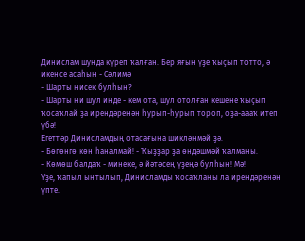Динислам шунда күреп ҡалған. Бер яғын үҙе ҡыҫып тотто, ә икенсе асаһын - Сәлимә
- Шарты нисек булһын?
- Шарты ни шул инде - кем ота, шул отолған кешене ҡыҫып ҡосаҡлай ҙа ирендәренән һурып-һурып тороп, оҙа-аааҡ итеп үбә!
Егеттәр Динисламдың отасағына шикләнмәй ҙә.
- Бөгөнгө көн һаналмай! - Ҡыҙҙар ҙа өндәшмәй ҡалманы.
- Көмөш балдаҡ - минеке, ә йәтәсең үҙеңә булһын! Мә!
Үҙе, ҡапыл ынтылып, Динисламды ҡосаҡланы ла ирендәренән үпте.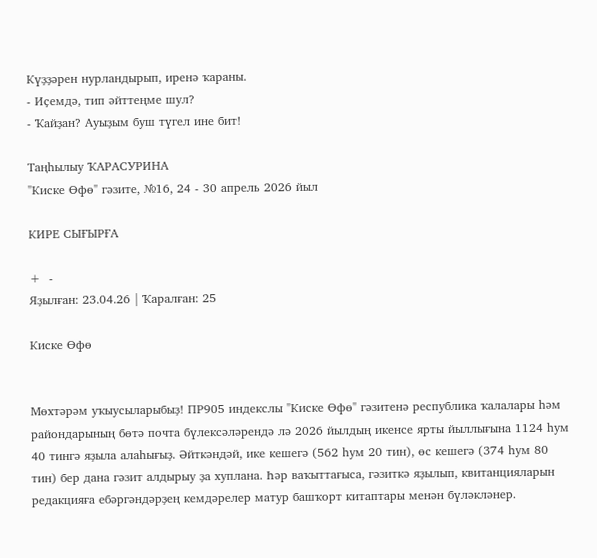Күҙҙәрен нурландырып, иренә ҡараны.
- Иҫемдә, тип әйттеңме шул?
- Ҡайҙан? Ауыҙым буш түгел ине бит!

Таңһылыу ҠАРАСУРИНА
"Киске Өфө" гәзите, №16, 24 - 30 апрель 2026 йыл

КИРЕ СЫҒЫРҒА

+  -
Яҙылған: 23.04.26 | Ҡаралған: 25

Киске Өфө


Мөхтәрәм уҡыусыларыбыҙ! ПР905 индекслы "Киске Өфө" гәзитенә республика ҡалалары һәм райондарының бөтә почта бүлексәләрендә лә 2026 йылдың икенсе ярты йыллығына 1124 һум 40 тингә яҙыла алаһығыҙ. Әйткәндәй, ике кешегә (562 һум 20 тин), өс кешегә (374 һум 80 тин) бер дана гәзит алдырыу ҙа хуплана. Һәр ваҡыттағыса, гәзиткә яҙылып, квитанцияларын редакцияға ебәргәндәрҙең кемдәрелер матур башҡорт китаптары менән бүләкләнер.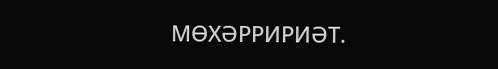МӨХӘРРИРИӘТ.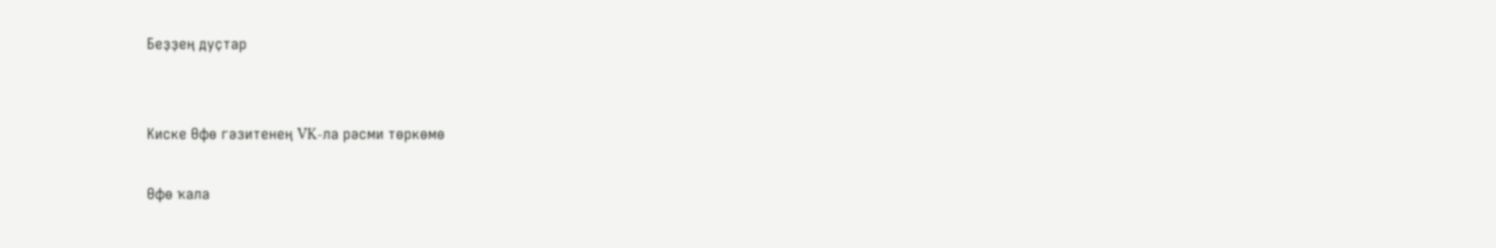Беҙҙең дуҫтар


Киске Өфө гәзитенең VK-ла рәсми төркөмө

Өфө ҡала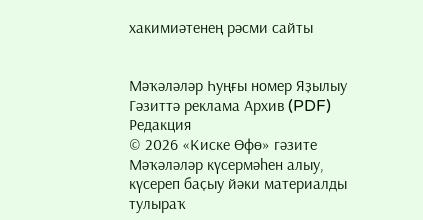хакимиәтенең рәсми сайты


Мәҡәләләр Һуңғы номер Яҙылыу Гәзиттә реклама Архив (PDF) Редакция
© 2026 «Киске Өфө» гәзите
Мәҡәләләр күсермәһен алыу, күсереп баҫыу йәки материалды тулыраҡ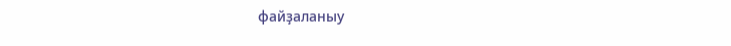файҙаланыу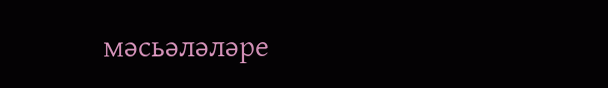мәсьәләләре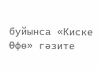буйынса «Киске Өфө» гәзите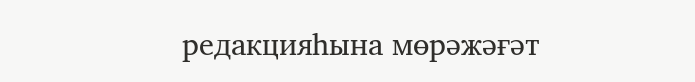редакцияһына мөрәжәғәт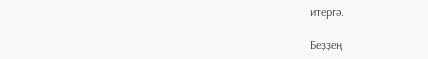итергә.

Беҙҙең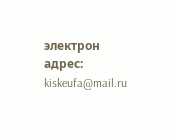электрон адрес: kiskeufa@mail.ru